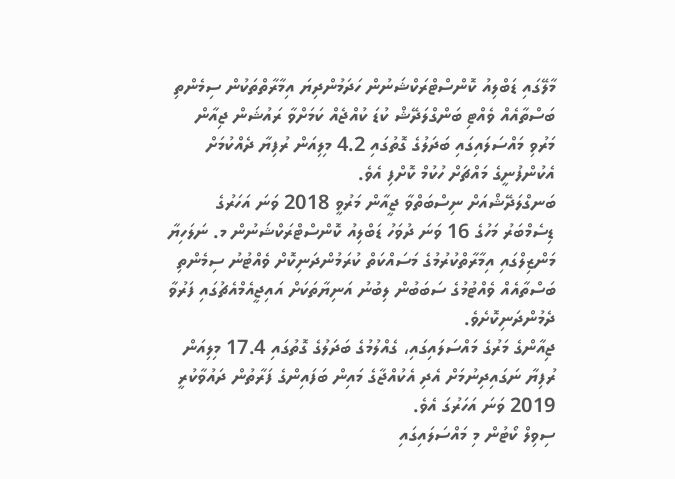މާލޭގައި ޑަބްލިއު ކޮންސްޓްރަކްޝަނުން ހަދަމުންދިޔަ އިމާރާތްތަކުން ސިމެންތި ބަސްތާއެއް ވެއްޓި ބަންގްލަދޭޝް ކުޑަ ކުއްޖެއް ކަމަށްވާ ރައުޝަން ޖިއާން މަރުވި މައްސަލައިގައި ބަދަލުގެ ގޮތުގައި 4.2 މިލިއަން ރުފިޔާ ދެއްކުމަށް އެކުންފުނީގެ މައްޗަށް ހުކުމް ކޮށްފި އެވެ.
ބަނގްލަދޭޝްއަށް ނިސްބަތްވާ ޖީއާން މަރުވީ 2018 ވަނަ އަހަރުގެ ޑިސެމްބަރު މަހުގެ 16 ވަނަ ދުވަހު ޑަބްލިއު ކޮންސްޓްރަކްޝަނުން މ. ނަލަހިޔާ މަންޒިލްގައި އިމާރާތްކުރުމުގެ މަސައްކަތް ކުރަމުންދަނިކޮށް ވެއްޓުނު ސިމެންތި ބަސްތާއެއް ވެއްޓުމުގެ ސަބަބުން ލިބުނު އަނިޔާތަކަށް އައިޖީއެމްއެޗުގައި ފަރުވާ ދެމުންދަނިކޮށެވެ.
ޖިއާންގެ މަރުގެ މައްސަލައިގައި، ގެއްލުމުގެ ބަދަލުގެ ގޮތުގައި 17.4 މިލިއަން ރުފިޔާ ނަގައިދިނުމަށް އެދި އެކުއްޖާގެ މައިން ބަފައިންގެ ފަރާތުން ދައުވާކުރީ 2019 ވަނަ އަހަރުގަ އެވެ.
ސިވިލް ކޯޓުން މި މައްސަލައިގައި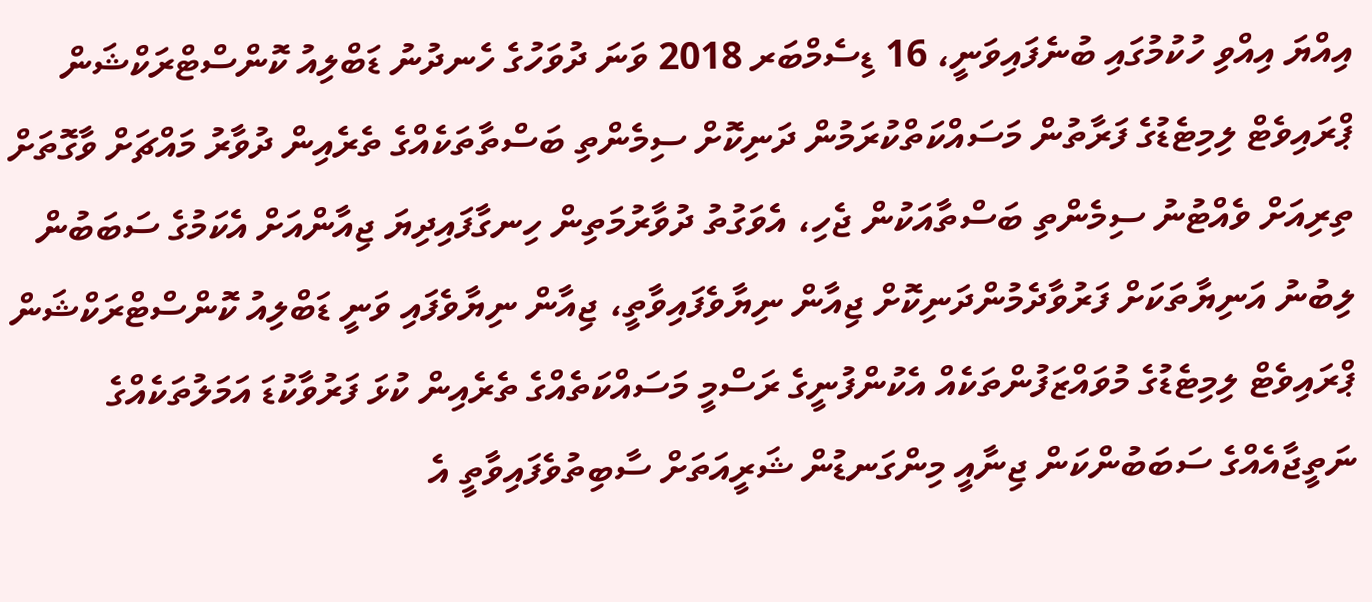އިއްޔަ އިއްވި ހުކުމުގައި ބުނެފައިވަނީ، 16 ޑިސެމްބަރ 2018 ވަނަ ދުވަހުގެ ހެނދުނު ޑަބްލިއު ކޮންސްޓްރަކްޝަން ޕްރައިވެޓް ލިމިޓެޑުގެ ފަރާތުން މަސައްކަތްކުރަމުން ދަނިކޮށް ސިމެންތި ބަސްތާތަކެއްގެ ތެރެއިން ދުވާރު މައްޗަށް ވާގޮތަށް ތިރިއަށް ވެއްޓުނު ސިމެންތި ބަސްތާއަކުން ޖެހި، އެވަގުތު ދުވާރުމަތިން ހިނގާފައިދިޔަ ޖިއާންއަށް އެކަމުގެ ސަބަބުން ލިބުނު އަނިޔާތަކަށް ފަރުވާދެމުންދަނިކޮށް ޖިއާން ނިޔާވެފައިވާތީ، ޖިއާން ނިޔާވެފައި ވަނީ ޑަބްލިއު ކޮންސްޓްރަކްޝަން ޕްރައިވެޓް ލިމިޓެޑުގެ މުވައްޒަފުންތަކެއް އެކުންފުނީގެ ރަސްމީ މަސައްކަތެއްގެ ތެރެއިން ކުޅަ ފަރުވާކުޑަ އަމަލުތަކެއްގެ ނަތީޖާއެއްގެ ސަބަބުންކަން ޖިނާއީ މިންގަނޑުން ޝަރީއަތަށް ސާބިތުވެފައިވާތީ އެ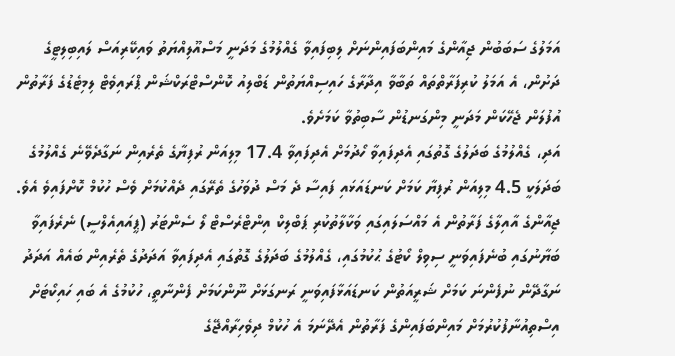އަމަލުގެ ސަބަބުން ޖިއާންގެ މައިންބަފައިންނަށް ލިބިފައިވާ ގެއްލުމުގެ މަދަނީ މަސްއޫލިއްޔަތު ވައިކޭރިއަސް ލައިބިލިޓީގެ ދަށުން، އެ އަމަލު ކުރިފަރާތްތައް ތަބާވާ އިދާރާގެ ހައިސިއްޔަތުން ޑަބްލިއު ކޮންސްޓްރަކްޝަން ޕްރައިވެޓް ލިމިޓެޑުގެ ފަރާތުން އުފުލަން ޖެހޭކަން މަދަނީ މިންގަނޑުން ސާބިތުވާ ކަމަށެވެ.
އަދި، ގެއްލުމުގެ ބަދަލުގެ ގޮތުގައި އެދިފައިވާ ހޯދުމަށް އެދިފައިވާ 17.4 މިލިއަން ރުފިޔާގެ ތެރެއިން ނަގާދެވޭނެ ގެއްލުމުގެ ބަދަލަކީ 4.5 މިލިއަން ރުފިޔާ ކަމަށް ކަނޑައަޅައި ފައިސާ ދެ މަސް ދުވަހުގެ ތެރޭގައި ދެއްކުމަށް ވެސް ހުކުމް ކޮށްފައިވެ އެވެ.
ޖިއާންގެ އާއިލާގެ ފަރާތުން އެ މައްސަލައިގައި ވަކާލާތުކުރި ޕަބްލިކް އިންޓްރެސްޓް ލޯ ސެންޓަރު (ޕީއައިއެލްސީ) ނެރެފައިވާ ބަޔާނުގައި ބުނެފައިވަނީ ސިވިލް ކޯޓުގެ ޙުކުމުގައި، ގެއްލުމުގެ ބަދަލުގެ ގޮތުގައި އެދިފައިވާ އަދަދުގެ ތެރެއިން ބައެއް އަދަދު ނަގާދޭން ނުފެންނަ ކަމަށް ޝަރީއަތުން ކަނޑައަޅާފައިވަނީ ރަނގަޅަށް ނޫންކަމަށް ފެންނާތީ، ހުކުމުގެ އެ ބައި ހައިކޯޓަށް އިސްތިއުނާފުކުރުމަށް މައިންބަފައިންގެ ފަރާތުން އެދޭނަމަ އެ ހުކުމް ދިވެހިރާއްޖޭގެ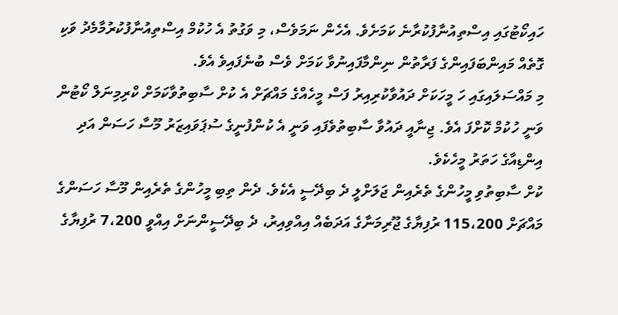ހައިކޯޓުގައި އިސްތިއުނާފުކުރާނެ ކަމަށެވެ. އެހެން ނަމަވެސް، މި ވަގުތު އެ ހުކުމް އިސްތިއުނާފުކުރުމާމެދު ވަކި ގޮތެއް މައިންބަފައިންގެ ފަރާތުން ނިންމާފައިނުވާ ކަމަށް ވެސް ބުނެފައިވެ އެވެ.
މި މައްސަލައިގައި ހަ މީހަކަށް ދައުވާކުރިއިރު ފަސް މީހެއްގެ މައްޗަށް އެ ކުށް ސާބިތުވާކަމަށް ކްރިމިނަލް ކޯޓުން ވަނީ ހުކުމް ކޮށްފަ އެވެ. ޖިނާއީ ދައުވާ ސާބިތުވެފައި ވަނީ އެ ކުންފުނީގެ ސުޕަވައިޒަރު މޫސާ ހަސަން އަދި އިންޑިއާގެ ހަތަރު މީހެކެވެ.
ކުށް ސާބިތުވި މީހުންގެ ތެރެއިން ޖަލަށްލީ ދެ ބިދޭސީ އެކެވެ. ދެން ތިބި މީހުންގެ ތެރެއިން މޫސާ ހަސަންގެ މައްޗަށް 115،200 ރުފިޔާގެ ޖޫރިމަނާގެ އަދަބެއް އިއްވިއިރު، ދެ ބިދޭސީންނަށް އިއްވީ 7،200 ރުފިޔާގެ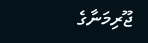ޖޫރިމަނާގެ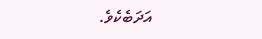އަދަބެކެވެ.